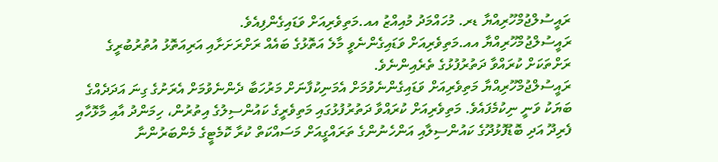ރައީސުލްޖުމްހޫރިއްޔާ ޑރ. މުހައްމަދު މުއިއްޒު އއ.މަތިވެރިއަށް ވަޑައިގެންފިއެވެ.
ރައީސުލްޖުމްހޫރިއްޔާ އއ.މަތިވެރިއަށް ވަޑައިގެންނެވީ މާލެ އަތޮޅުގެ ބައެއް ރަށްރަށަށާއި އަރިއަތޮޅު އުތުރުބުރީގެ ރަށްތަކަށް ކުރައްވާ ދަތުރުފުޅުގެ ތެރެއިންނެވެ.
ރައީސުލްޖުމްހޫރިއްޔާ މަތިވެރިއަށް ވަޑައިގެންނެވުމަށް އެމަނިކުފާނަށް މަރުހަބާ ދެންނެވުމަށް އެރަށުގެ ގިނަ އަދަދެއްގެ ބަޔަކު ވަނީ ނިކުމެފައެވެ. މަތިވެރިއަށް ކުރައްވާ ދަތުރުފުޅުގައި މަތިވެރީގެ ކައުންސިލުގެ އިތުރުން، ހިމަންދު އާއި މާޅޮހާއި ފެރިދޫ އަދި ބޮޑުފޮޅުދޫގެ ކައުންސިލާއި އަންހެނުންގެ ތަރައްގީއަށް މަސައްކަތް ކުރާ ކޮމެޓީގެ މެންބަރުންނާ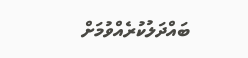ބައްދަލުކުރެއްވުމަށް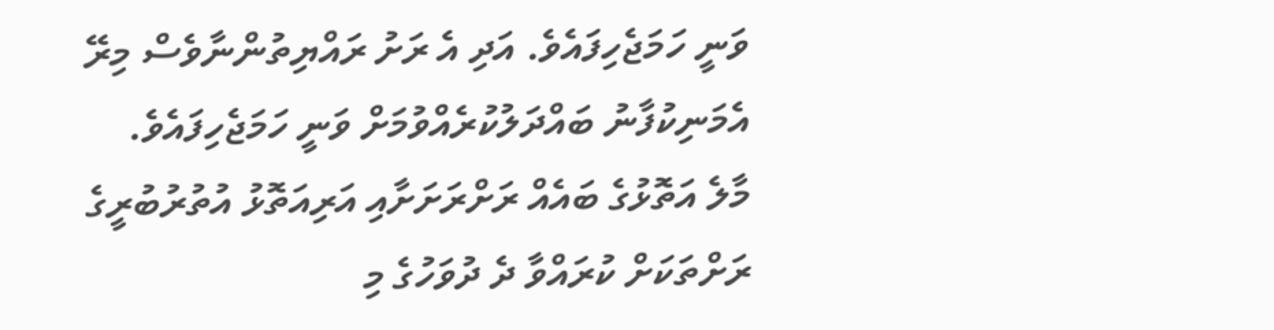ވަނީ ހަމަޖެހިފައެވެ. އަދި އެ ރަށު ރައްޔިތުންނާވެސް މިރޭ އެމަނިކުފާނު ބައްދަލުކުރެއްވުމަށް ވަނީ ހަމަޖެހިފައެވެ.
މާލެ އަތޮޅުގެ ބައެއް ރަށްރަށަށާއި އަރިއަތޮޅު އުތުރުބުރީގެ ރަށްތަކަށް ކުރައްވާ ދެ ދުވަހުގެ މި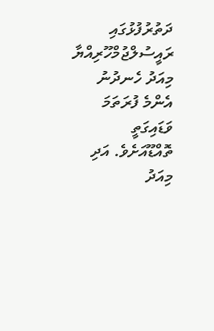ދަތުރުފުޅުގައި ރައީސުލްޖުމްހޫރިއްޔާ މިއަދު ހެނދުނު އެންމެ ފުރަތަމަ ވަޑައިގަތީ ތޮއްޑޫއަށެވެ. އަދި މިއަދު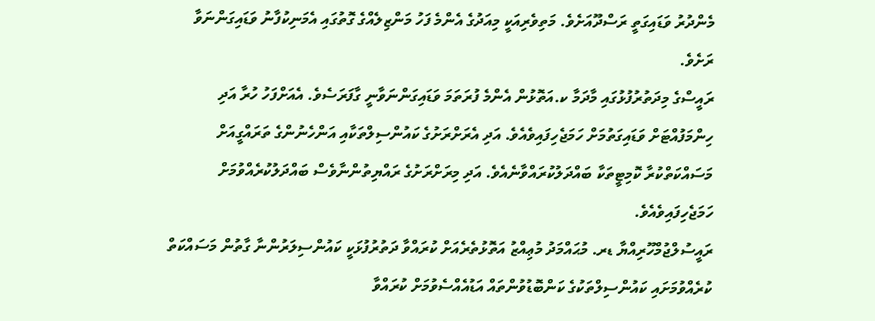މެންދުރު ވަޑައިގަތީ ރަސްދޫއަށެވެ. މަތިވެރިއަކީ މިއަދުގެ އެންމެ ފަހު މަންޒިލެއްގެ ގޮތުގައި އެމަނިކުފާނު ވަޑައިގަންނަވާ ރަށެވެ.
ރައީސްގެ މިދަތުރުފުޅުގައި މާދަމާ ކ.އަތޮޅުން އެންމެ ފުރަތަމަ ވަޑައިގަންނަވާނީ ގާފަރަސެވެ. އެއަށްފަހު ހުރާ އަދި ހިންމަފުއްޓަށް ވަޑައިގަތުމަށް ހަމަޖެހިފައިވެއެވެ. އަދި އެރަށްރަށުގެ ކައުންސިލްތަކާއި އަންހެނުންގެ ތަރައްގީއަށް މަސައްކަތްކުރާ ކޮމިޓީތަކާ ބައްދަލުކުރައްވާނެއެވެ. އަދި މިރަށްރަށުގެ ރައްޔިތުންނާވެސް ބައްދަލުކުރެއްވުމަށް ހަމަޖެހިފައިވެއެވެ.
ރައީސުލްޖުމްހޫރިއްޔާ ޑރ. މުޙައްމަދު މުޢިއްޒު އަތޮޅުތެރެއަށް ކުރައްވާ ދަތުރުފުޅަކީ ކައުންސިލަރުންނާ ގާތުން މަސައްކަތް ކުރެއްވުމަށައި ކައުންސިލްތަކުގެ ކަންބޮޑުވުންތައް އަޑުއެއްސެވުމަށް ކުރައްވާ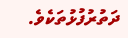ދަތުރުފުޅުތަކެވެ.